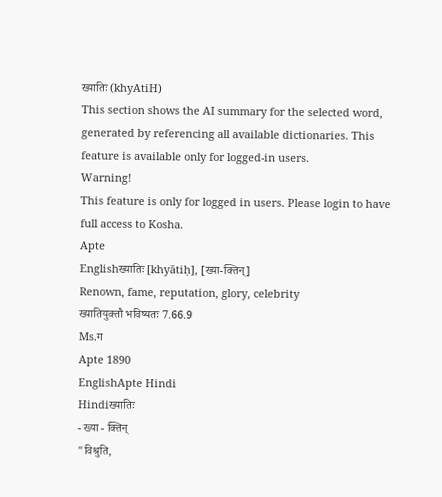ख्यातिः (khyAtiH)
This section shows the AI summary for the selected word, generated by referencing all available dictionaries. This feature is available only for logged-in users.
Warning!
This feature is only for logged in users. Please login to have full access to Kosha.
Apte
Englishख्यातिः [khyātiḥ], [ख्या-क्तिन्]
Renown, fame, reputation, glory, celebrity
ख्यातियुक्तौ भविष्यतः 7.66.9
Ms.ग
Apte 1890
EnglishApte Hindi
Hindiख्यातिः
- ख्या - क्तिन्
"विश्रुति,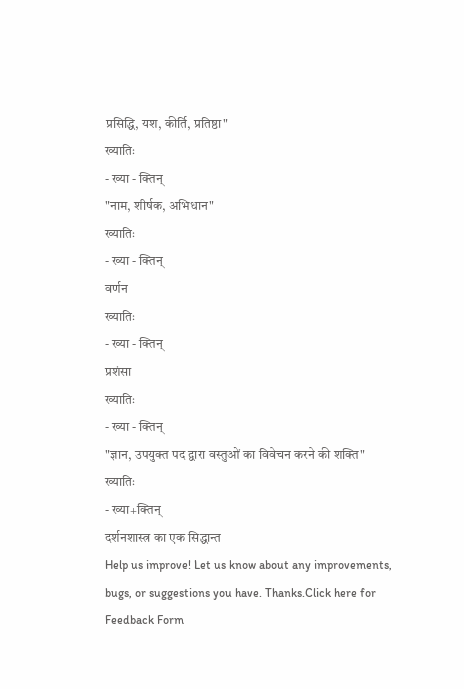प्रसिद्धि, यश, कीर्ति, प्रतिष्ठा"
ख्यातिः
- ख्या - क्तिन्
"नाम, शीर्षक, अभिधान"
ख्यातिः
- ख्या - क्तिन्
वर्णन
ख्यातिः
- ख्या - क्तिन्
प्रशंसा
ख्यातिः
- ख्या - क्तिन्
"ज्ञान, उपयुक्त पद द्वारा वस्तुओं का विवेचन करने की शक्ति"
ख्यातिः
- ख्या+क्तिन्
दर्शनशास्त्र का एक सिद्धान्त
Help us improve! Let us know about any improvements, bugs, or suggestions you have. Thanks.Click here for Feedback Form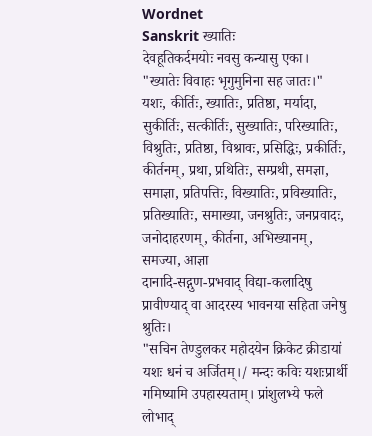Wordnet
Sanskrit ख्यातिः
देवहूतिकर्दमयोः नवसु कन्यासु एका।
"ख्यातेः विवाहः भृगुमुनिना सह जातः।"
यशः, कीर्तिः, ख्यातिः, प्रतिष्ठा, मर्यादा, सुकीर्तिः, सत्कीर्तिः, सुख्यातिः, परिख्यातिः, विश्रुतिः, प्रतिष्ठा, विश्रावः, प्रसिद्धिः, प्रकीर्तिः, कीर्तनम्, प्रथा, प्रथितिः, सम्प्रथी, समज्ञा, समाज्ञा, प्रतिपत्तिः, विख्यातिः, प्रविख्यातिः, प्रतिख्यातिः, समाख्या, जनश्रुतिः, जनप्रवादः, जनोदाहरणम्, कीर्तना, अभिख्यानम्, समज्या, आज्ञा
दानादि-सद्गुण-प्रभवाद् विद्या-कलादिषु प्रावीण्याद् वा आदरस्य भावनया सहिता जनेषु श्रुतिः।
"सचिन तेण्डुलकर महोदयेन क्रिकेट क्रीडायां यशः धनं च अर्जितम्।/ मन्दः कविः यशःप्रार्थी गमिष्यामि उपहास्यताम्। प्रांशुलभ्ये फले लोभाद्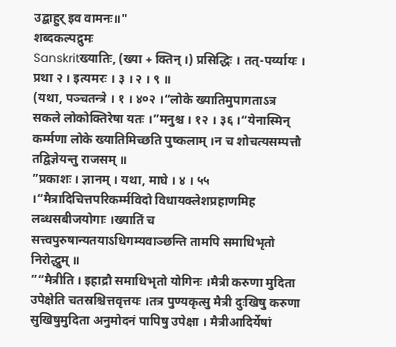उद्बाहुर् इव वामनः॥"
शब्दकल्पद्रुमः
Sanskritख्यातिः, (ख्या + क्तिन् ।) प्रसिद्धिः । तत्-पर्य्यायः । प्रथा २ । इत्यमरः । ३ । २ । ९ ॥
(यथा, पञ्चतन्त्रे । १ । ४०२ ।“लोके ख्यातिमुपागताऽत्र सकले लोकोक्तिरेषा यतः ।”मनुश्च । १२ । ३६ ।“येनास्मिन् कर्म्मणा लोके ख्यातिमिच्छति पुष्कलाम् ।न च शोचत्यसम्पत्तौ तद्विज्ञेयन्तु राजसम् ॥
”प्रकाशः । ज्ञानम् । यथा, माघे । ४ । ५५ ।“मैत्रादिचित्तपरिकर्म्मविदो विधायक्लेशप्रहाणमिह लब्धसबीजयोगाः ।ख्यातिं च सत्त्वपुरुषान्यतयाऽधिगम्यवाञ्छन्ति तामपि समाधिभृतो निरोद्धुम् ॥
”“मैत्रीति । इहाद्रौ समाधिभृतो योगिनः ।मैत्री करुणा मुदिता उपेक्षेति चतस्रश्चित्तवृत्तयः ।तत्र पुण्यकृत्सु मैत्री दुःखिषु करुणा सुखिषुमुदिता अनुमोदनं पापिषु उपेक्षा । मैत्रीआदिर्येषां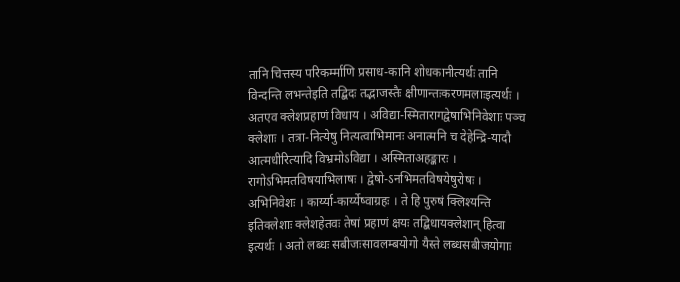तानि चित्तस्य परिकर्म्माणि प्रसाध-कानि शोधकानीत्यर्थः तानि विन्दन्ति लभन्तेइति तद्बिदः तद्भाजस्तैः क्षीणान्तःकरणमलाःइत्यर्थः । अतएव क्लेशप्रहाणं विधाय । अविद्या-स्मितारागद्वेषाभिनिवेशाः पञ्च क्लेशाः । तत्रा-नित्येषु नित्यत्वाभिमानः अनात्मनि च देहेन्द्रि-यादौ आत्मधीरित्यादि विभ्रमोऽविद्या । अस्मिताअहङ्कारः । रागोऽभिमतविषयाभिलाषः । द्वेषो-ऽनभिमतविषयेषुरोषः । अभिनिवेशः । कार्य्या-कार्य्येष्वाग्रहः । ते हि पुरुषं क्लिश्यन्ति इतिक्लेशाः क्लेशहेतवः तेषां प्रहाणं क्षयः तद्बिधायक्लेशान् हित्वा इत्यर्थः । अतो लब्धः सबीजःसावलम्बयोगो यैस्ते लब्धसबीजयोगाः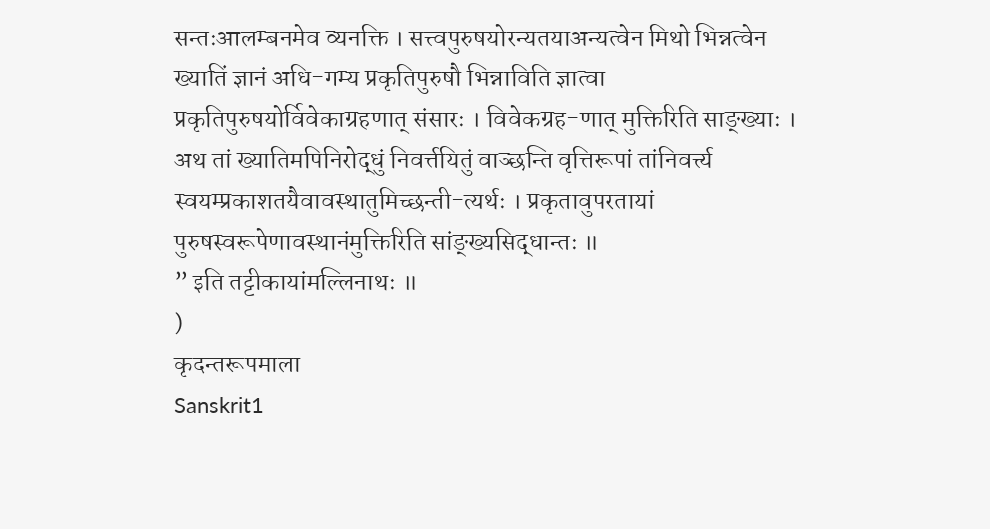सन्तःआलम्बनमेव व्यनक्ति । सत्त्वपुरुषयोरन्यतयाअन्यत्वेन मिथो भिन्नत्वेन ख्यातिं ज्ञानं अधि-गम्य प्रकृतिपुरुषौ भिन्नाविति ज्ञात्वा प्रकृतिपुरुषयोर्विवेकाग्रहणात् संसारः । विवेकग्रह-णात् मुक्तिरिति साङ्ख्याः । अथ तां ख्यातिमपिनिरोद्धुं निवर्त्तयितुं वाञ्छन्ति वृत्तिरूपां तांनिवर्त्त्य स्वयम्प्रकाशतयैवावस्थातुमिच्छन्ती-त्यर्थः । प्रकृतावुपरतायां पुरुषस्वरूपेणावस्थानंमुक्तिरिति सांङ्ख्यसिद्धान्तः ॥
” इति तट्टीकायांमल्लिनाथः ॥
)
कृदन्तरूपमाला
Sanskrit1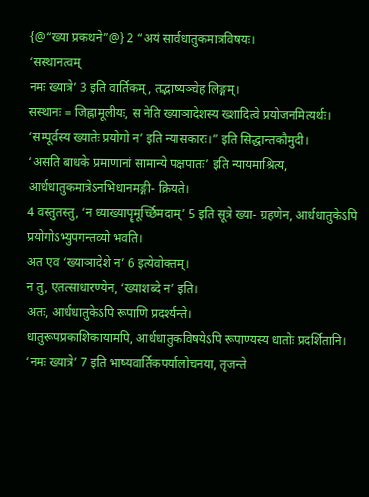{@“ख्या प्रकथने”@} 2 “अयं सार्वधातुकमात्रविषयः।
‘सस्थानत्वम्
नमः ख्यात्रे’ 3 इति वार्तिकम्, तद्भाष्यञ्चेह लिङ्गम्।
सस्थानः = जिह्नामूलीयः, स नेति ख्याञादेशस्य ख्शादित्वे प्रयोजनमित्यर्थः।
‘सम्पूर्वस्य ख्यातेः प्रयोगो न’ इति न्यासकारः।” इति सिद्धान्तकौमुदी।
‘असति बाधके प्रमाणानां सामान्ये पक्षपातः’ इति न्यायमाश्रित्य, आर्धधातुकमात्रेऽनभिधानमङ्गी- क्रियते।
4 वस्तुतस्तु, ‘न ध्याख्यापॄमूर्च्छिमदाम्’ 5 इति सूत्रे ख्या- ग्रहणेन, आर्धधातुकेऽपि प्रयोगोऽभ्युपगन्तव्यो भवति।
अत एव ‘ख्याञादेशे न’ 6 इत्येवोक्तम्।
न तु, एतत्साधारण्येन, ‘ख्याशब्दे न’ इति।
अतः, आर्धधातुकेऽपि रूपाणि प्रदर्श्यन्ते।
धातुरूपप्रकाशिकायामपि, आर्धधातुकविषयेऽपि रूपाण्यस्य धातोः प्रदर्शितानि।
‘नमः ख्यात्रे’ 7 इति भाष्यवार्तिकपर्यालोचनया, तृजन्ते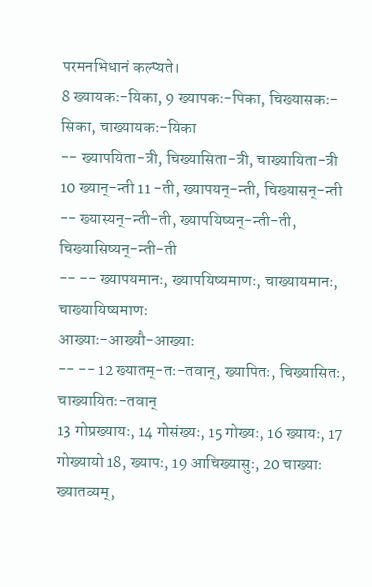परमनभिधानं कल्प्यते।
8 ख्यायकः-यिका, 9 ख्यापकः-पिका, चिख्यासकः-सिका, चाख्यायकः-यिका
-- ख्यापयिता-त्री, चिख्यासिता-त्री, चाख्यायिता-त्री
10 ख्यान्-न्ती 11 -ती, ख्यापयन्-न्ती, चिख्यासन्-न्ती
-- ख्यास्यन्-न्ती-ती, ख्यापयिष्यन्-न्ती-ती, चिख्यासिष्यन्-न्ती-ती
-- -- ख्यापयमानः, ख्यापयिष्यमाणः, चाख्यायमानः, चाख्यायिष्यमाणः
आख्याः-आख्यौ-आख्याः
-- -- 12 ख्यातम्-तः-तवान्, ख्यापितः, चिख्यासितः, चाख्यायितः-तवान्
13 गोप्रख्यायः, 14 गोसंख्यः, 15 गोख्यः, 16 ख्यायः, 17 गोख्यायो 18, ख्यापः, 19 आचिख्यासुः, 20 चाख्याः
ख्यातव्यम्,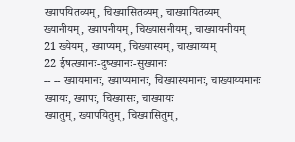ख्यापयितव्यम्, चिख्यासितव्यम्, चाख्यायितव्यम्
ख्यानीयम्, ख्यापनीयम्, चिख्यासनीयम्, चाख्यायनीयम्
21 ख्येयम्, ख्याप्यम्, चिख्यास्यम्, चाख्याय्यम्
22 ईषत्ख्यानः-दुष्ख्यानः-सुख्यानः
-- -- ख्यायमानः, ख्याप्यमानः, चिख्यास्यमानः, चाख्याय्यमानः
ख्यायः, ख्यापः, चिख्यासः, चाख्यायः
ख्यातुम्, ख्यापयितुम्, चिख्यासितुम्,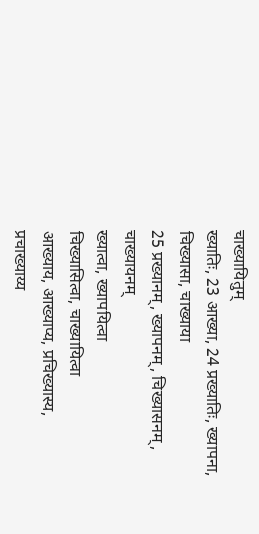चाख्यायितुम्
ख्यातिः, 23 आख्या, 24 प्रख्यातिः, ख्यापना, चिख्यासा, चाख्याया
25 प्रख्यानम्, ख्यापनम्, चिख्यासनम्, चाख्यायनम्
ख्यात्वा, ख्यापयित्वा
चिख्यासित्वा, चाख्यायित्वा
आख्याय, आख्याप्य, प्रचिख्यास्य, प्रचाख्याय्य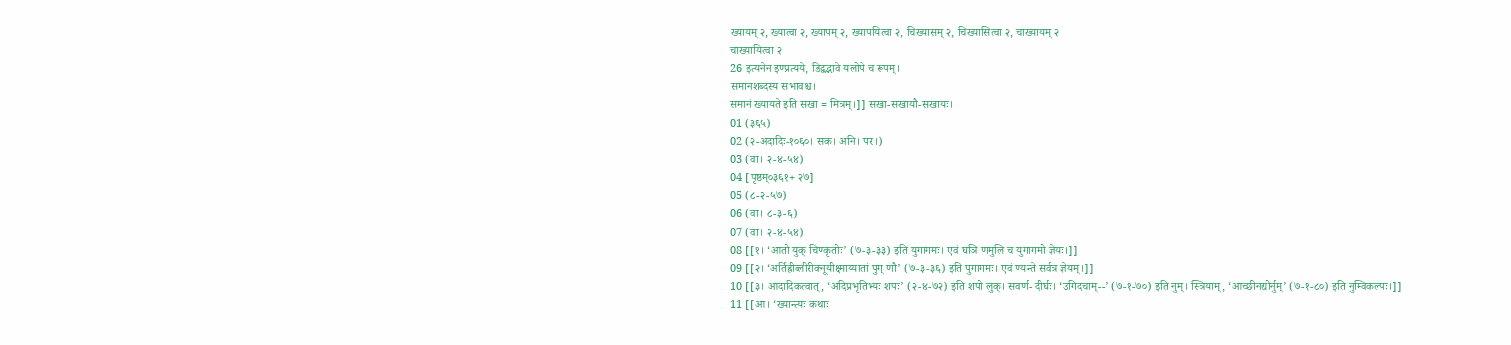ख्यायम् २, ख्यात्वा २, ख्यापम् २, ख्यापयित्वा २, चिख्यासम् २, चिख्यासित्वा २, चाख्यायम् २
चाख्यायित्वा २
26 इत्यनेन इण्प्रत्यये, डिद्वद्भावे यलोपे च रूपम्।
समानशब्दस्य सभावश्च।
समानं ख्यायते इति सखा = मित्रम्।]] सखा-सखायौ-सखायः।
01 (३६५)
02 (२-अदादिः-१०६०। सक। अनि। पर।)
03 (वा। २-४-५४)
04 [पृष्ठम्०३६१+ २७]
05 (८-२-५७)
06 (वा। ८-३-६)
07 (वा। २-४-५४)
08 [[१। ‘आतो युक् चिण्कृतोः’ (७-३-३३) इति युगागमः। एवं घञि णमुलि च युगागमो ज्ञेयः।]]
09 [[२। ‘अर्तिह्रीव्लीरीक्नूयीक्ष्माय्यातां पुग् णौ’ (७-३-३६) इति पुगागमः। एवं ण्यन्ते सर्वत्र ज्ञेयम्।]]
10 [[३। आदादिकत्वात्, ‘अदिप्रभृतिभ्यः शपः’ (२-४-७२) इति शपो लुक्। सवर्ण- दीर्घः। ‘उगिदचाम्--’ (७-१-७०) इति नुम्। स्त्रियाम्, ‘आच्छीनद्योर्नुम्’ (७-१-८०) इति नुम्विकल्पः।]]
11 [[आ। ‘ख्यान्त्यः कथाः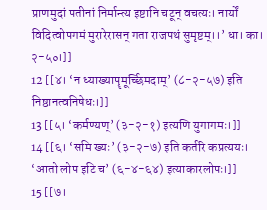प्राणमुदां पतीनां निर्मान्त्य इष्टानि चटून् वचत्यः। नार्यों विदित्वोपगमं मुरारेरासन् गता राजपथं सुमृष्टम्।।’ धा। का। २-५०।]]
12 [[४। ‘न ध्याख्यापॄमूर्च्छिमदाम्’ (८-२-५७) इति निष्ठानत्वनिषेधः।]]
13 [[५। ‘कर्मण्यण्’ (३-२-१) इत्यणि युगागमः।]]
14 [[६। ‘समि ख्यः’ (३-२-७) इति कर्तरि कप्रत्ययः। ‘आतो लोप इटि च’ (६-४-६४) इत्याकारलोपः।]]
15 [[७।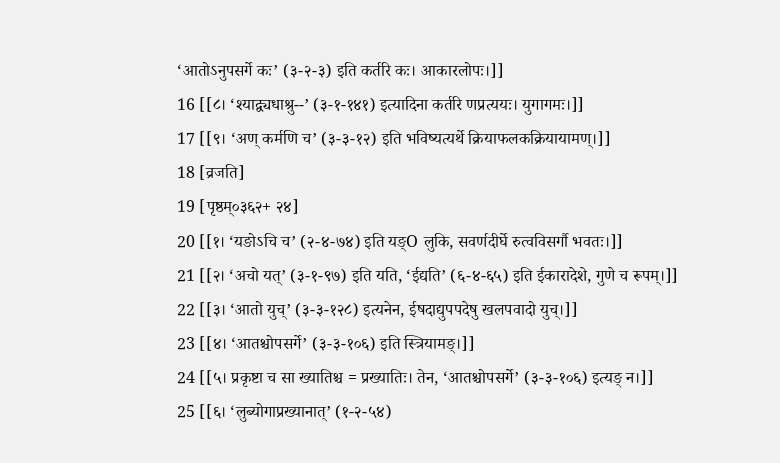‘आतोऽनुपसर्गे कः’ (३-२-३) इति कर्तरि कः। आकारलोपः।]]
16 [[८। ‘श्याद्व्यधाश्रु--’ (३-१-१४१) इत्यादिना कर्तरि णप्रत्ययः। युगागमः।]]
17 [[९। ‘अण् कर्मणि च’ (३-३-१२) इति भविष्यत्यर्थे क्रियाफलकक्रियायामण्।]]
18 [व्रजति]
19 [पृष्ठम्०३६२+ २४]
20 [[१। ‘यङोऽचि च’ (२-४-७४) इति यङ्O लुकि, सवर्णदीर्घे रुत्वविसर्गौ भवतः।]]
21 [[२। ‘अचो यत्’ (३-१-९७) इति यति, ‘ईद्यति’ (६-४-६५) इति ईकारादेशे, गुणे च रूपम्।]]
22 [[३। ‘आतो युच्’ (३-३-१२८) इत्यनेन, ईषदाद्युपपदेषु खलपवादो युच्।]]
23 [[४। ‘आतश्चोपसर्गे’ (३-३-१०६) इति स्त्रियामङ्।]]
24 [[५। प्रकृष्टा च सा ख्यातिश्च = प्रख्यातिः। तेन, ‘आतश्चोपसर्गे’ (३-३-१०६) इत्यङ् न।]]
25 [[६। ‘लुब्योगाप्रख्यानात्’ (१-२-५४)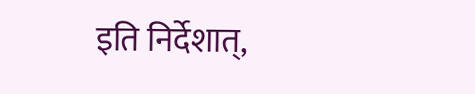इति निर्देशात्,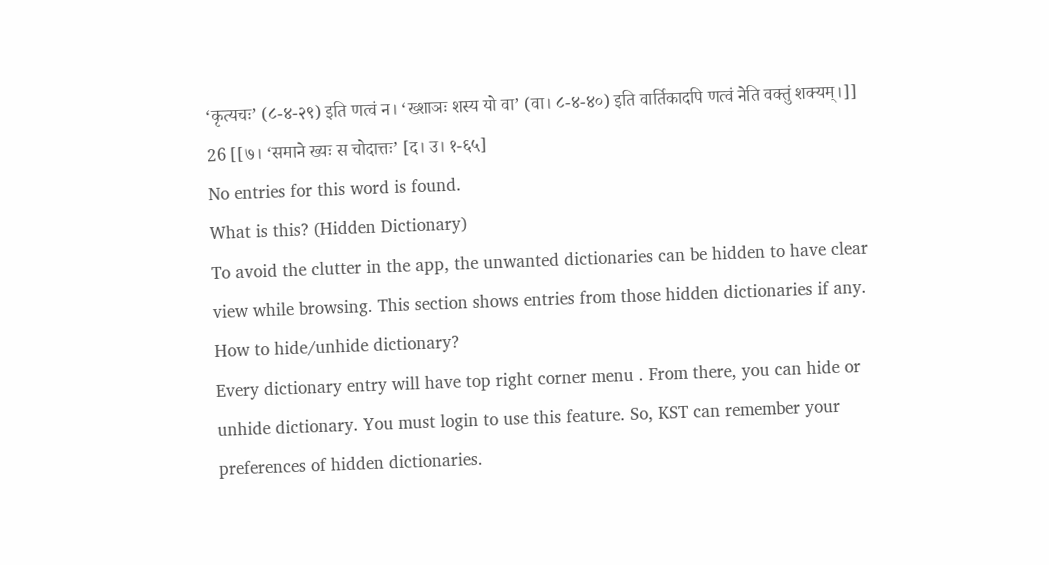‘कृत्यचः’ (८-४-२९) इति णत्वं न। ‘ख्शाञः शस्य यो वा’ (वा। ८-४-४०) इति वार्तिकादपि णत्वं नेति वक्तुं शक्यम्।]]
26 [[७। ‘समाने ख्यः स चोदात्तः’ [द। उ। १-६५]
No entries for this word is found.
What is this? (Hidden Dictionary)
To avoid the clutter in the app, the unwanted dictionaries can be hidden to have clear view while browsing. This section shows entries from those hidden dictionaries if any.
How to hide/unhide dictionary?
Every dictionary entry will have top right corner menu . From there, you can hide or unhide dictionary. You must login to use this feature. So, KST can remember your preferences of hidden dictionaries.